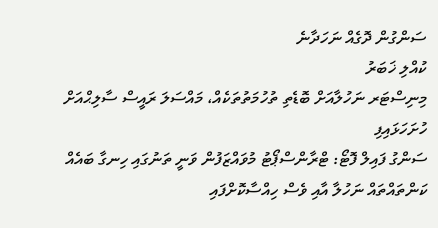ސަންގުން ދޮގެއް ނަހަދާނެ
ކުއްލި ޚަބަރު
މިނިސްޓަރ ނަހުލާއަށް ބޮޑެތި ތުހުމަތުތަކެއް، މައްސަލަ ރައީސް ސާލިޙްއަށް ހުށަހަޅައިފި
ސަންގު ފައިލް ފޮޓޯ: ޓްރާންސްޕޯޓު މުވައްޒަފުން ވަނީ ތަނުގައި ހިނގާ ބައެއް ކަންތައްތައް ނަހުލާ އާއި ވެސް ހިއްސާކޮށްފައި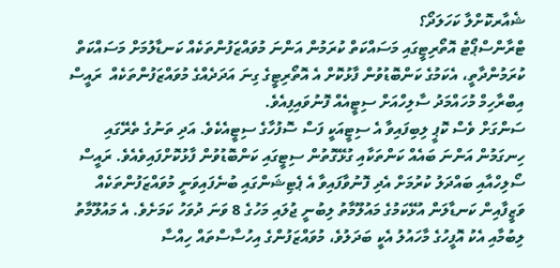ޝެއާރކޮށްލާ ކަހަލަދޯ؟
ޓްރާންސްޕޯޓު އޮތޯރިޓީގައި މަސައްކަތް ކުރަމުން އަންނަ މުވައްޒަފުންތަކެއް ކަނޑާލުމަށް މަސައްކަތް ކުރަމުންދާތީ، އެކަމުގެ ކަންބޮޑުވުން ފާޅުކޮށް އެ އޮތޯރިޓީގެ ގިނަ އަދަދެއްގެ މުވައްޒަފުންތަކެއް  ރައީސް އިބްރާހިމް މުހައްމަދު ސާލިހްއަށް ސިޓީއެއް ފޮނުވައިފިއެވެ.
ސަންގަށް ވެސް ކޮޕީ ލިބިފައިވާ އެ ސިޓީއަކީ ފަސް ސޮފުހާގެ ސިޓީއެކެވެ. އަދި ތަނުގެ ތެރޭގައި ހިނގަމުން އަންނަ ބައެއް ކަންތަކާއި ގުޅޭގޮތުން ސިޓީގައި ކަންބޮޑުވުން ފާޅުކޮށްފައިވެއެވެ. ރައީސް ސޯލިހްއާއި ބައްދަލު ކުރުމަށް އެދި ފޮނުވާފައިވާ އެ ޕެޓިޝަންގައި ބުނެފައިވަނީ މުވައްޒަފުންތަކެއް ވަޒީފާއިން ކަނޑާލަން އުޅޭކަމުގެ މައުލޫމާތު ލިބުނީ ޖުލައި މަހުގެ 8 ވަނަ ދުވަހު ކަމަށެވެ. އެ މައުލޫމާތު ލިބުމާއި އެކު އޮފީހުގެ މާހައުލު އެކީ ބަދަލުވެ، މުވައްޒަފުންގެ އިހުސާސްތައް ހިއްސާ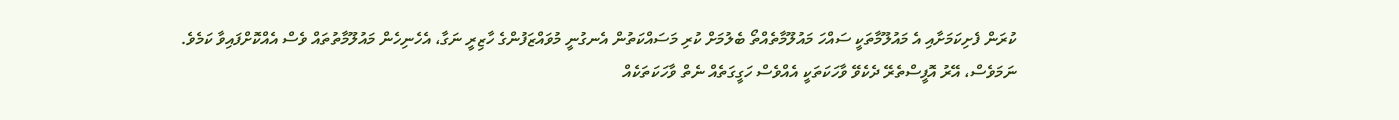ކުރަން ފެށިކަމަށާއި އެ މައުލޫމާތަކީ ސައްހަ މައުލޫމާތެއްތޯ ބެލުމަށް ކުރި މަސައްކަތުން އެނގުނީ މުވައްޒަފުންގެ ހާޒިރީ ނަގާ، އެހެނިހެން މައުލޫމާތުތައް ވެސް އެއްކޮށްފައިވާ ކަމެވެ.
ނަމަވެސް، އޭރު އޮފީސްތެރޭ ދެކެވޭ ވާހަކަތަކީ އެއްވެސް ހަގީގަތެއް ނެތް ވާހަކަތަކެއް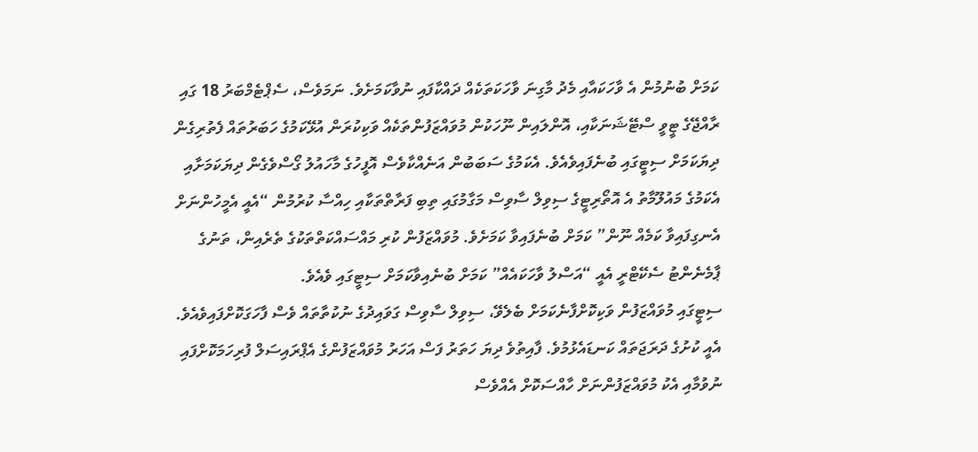ކަމަށް ބުނުމުން އެ ވާހަކައާއި މެދު މާގިނަ ވާހަކަތަކެއް ދައްކާފައި ނުވާކަމަށެވެ. ނަމަވެސް، ސެޕްޓެމްބަރު 18 ގައި ރާއްޖޭގެ ޓީވީ ސްޓޭޝަނަކާއި، އޮންލައިން ނޫހަކުން މުވައްޒަފުންތަކެއް ވަކިކުރަން އުޅޭކަމުގެ ހަބަރުތައް ފެތުރިގެން ދިޔަކަމަށް ސިޓީގައި ބުނެފައިވެއެވެ. އެކަމުގެ ސަބަބުން އަނެއްކާވެސް އޮފީހުގެ މާހައުލު ގޯސްވެގެން ދިޔަކަމަށާއި އެކަމުގެ މައުލޫމާތު އެ އޮތޯރިޓީގެ ސިވިލް ސާވިސް މަގާމުގައި ތިބި ފަރާތްތަކާއި ހިއްސާ ކުރުމުން “އެއީ އެމީހުންނަށް އެނގިފައިވާ ކަމެއް ނޫން” ކަމަށް ބުނެފައިވާ ކަމަށެވެ. މުވައްޒަފުން ކުރި މައްސައްކަތްތަކުގެ ތެރެއިން، ތަނުގެ ޕާމެނެންޓު ސެކޭޓްރީ އެއީ “އަސްލު ވާހަކައެއް” ކަމަށް ބުނެއިވާކަމަށް ސިޓީގައި ވެއެވެ.
ސިޓީގައި މުވައްޒަފުން ވަކިކޮށްފާނެކަމަށް ބެލެވޭ، ސިވިލް ސާވިސް ގަވައިދުގެ ނުކުތާތައް ވެސް ފާހަގަކޮށްފައިވެއެވެ. އެއީ ކުށުގެ ދަރަޖަތައް ކަނޑައެޅުމުވެ. ފާއިތުވެ ދިޔަ ހަތަރު ފަސް އަހަރު މުވައްޒަފުންގެ އެޕްރައިސަލް ފުރިހަމަކޮށްފައި ނުވުމާއި އެކު މުވައްޒަފުންނަށް ހާއްސަކޮށް އެއްވެސް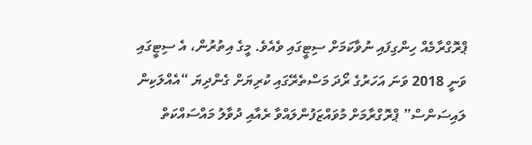ޕްރޮގްރާމެއް ހިންގިފައި ނުވާކަމަށް ސިޓީގައި ވެއެވެ. މީގެ އިތުރުން، އެ ސިޓީގައި ވަނީ 2018 ވަނަ އަހަރުގެ ރޯދަ މަސްތެރޭގައި ކުރިޔަށް ގެންދިޔަ “އެއްލަކިން ލައިސަންސް” ޕްރޮގްރާމަށް މުވައްޒަފުންލައްވާ ރެއާއި ދުވާލު މައްސައްކަތް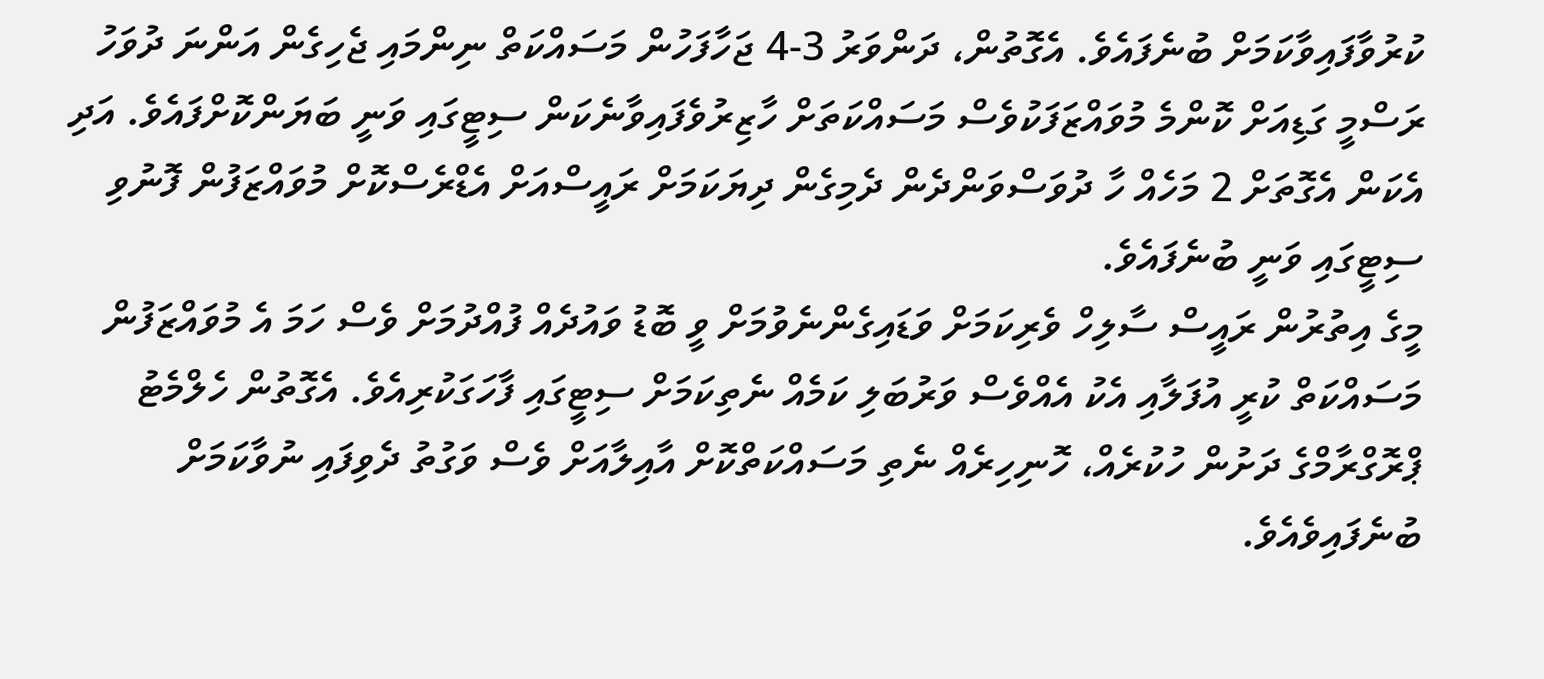ކުރުވާފައިވާކަމަށް ބުނެފައެވެ. އެގޮތުން، ދަންވަރު 3-4 ޖަހާފަހުން މަސައްކަތް ނިންމައި ޖެހިގެން އަންނަ ދުވަހު ރަސްމީ ގަޑިއަށް ކޮންމެ މުވައްޒަފަކުވެސް މަސައްކަތަށް ހާޒިރުވެފައިވާނެކަން ސިޓީގައި ވަނީ ބަޔަންކޮށްފައެވެ. އަދި އެކަން އެގޮތަށް 2 މަހެއް ހާ ދުވަސްވަންދެން ދެމިގެން ދިޔަކަމަށް ރައީސްއަށް އެޑްރެސްކޮށް މުވައްޒަފުން ފޮނުވި ސިޓީގައި ވަނީ ބުނެފައެވެ.
މީގެ އިތުރުން ރައީސް ސާލިހް ވެރިކަމަށް ވަޑައިގެންނެވުމަށް ވީ ބޮޑު ވައުދެއް ފުއްދުމަށް ވެސް ހަމަ އެ މުވައްޒަފުން މަސައްކަތް ކުރީ އުފަލާއި އެކު އެއްވެސް ވަރުބަލި ކަމެއް ނެތިކަމަށް ސިޓީގައި ފާހަގަކުރިއެވެ. އެގޮތުން ހެލްމެޓު ޕްރޮގްރާމްގެ ދަށުން ހުކުރެއް، ހޮނިހިރެއް ނެތި މަސައްކަތްކޮށް އާއިލާއަށް ވެސް ވަގުތު ދެވިފައި ނުވާކަމަށް ބުނެފައިވެއެވެ.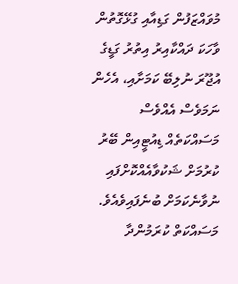މުވައްޒަފުން ގަޑިއާއި ގުޅޭގޮތުން ވާހަކަ ދައްކާއިރު އިތުރު ގަޑީގެ އުޖޫރަ ނުލިބޭ ކަމަށާއި، އެހެން ނަމަވެސް އެއްވެސް މަސައްކަތެއް ޑިއުޓީއިން ބޭރު ކުރުމަށް ޝަކުވާއެއްކޮށްފައި ނުވާނެކަމަށް ބުނެފައިވެއެވެ.
މަސައްކަތް ކުރަމުންދާ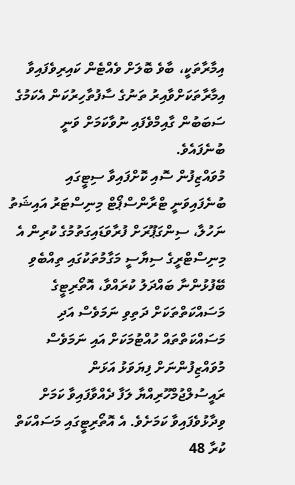އިމާރާތަކީ، ބާވެ ބޮލަށް ވެއްޓެން ކައިރިވެފައިވާ އިމާރާތަކަށްވާއިރު ތަނުގެ ސާފުތާހިރުކަން އެކަމުގެ ސަބަބުން ގާއިމްވެފައި ނުވާކަމަށް ވަނީ ބުނެފައެވެ.
މުވައްޒިފުން ސޮއި ކޮށްފައިވާ ސިޓީގައި ބުނެފައިވަނީ ޓްރާންސްޕޯޓް މިނިސްޓަރު އައިޝަތު ނަހުލާ، ސިންގަޕޫރަށް ފުރާވަޑައިގަތުމުގެ ކުރިން އެ މިނިސްޓްރީގެ ސިޔާސީ މަގާމުތަކުގައި ތިއްބެވި ބޭފުޅުންނާ ބައްދަލު ކުރައްވާ، އޮތޯރިޓީގެ މަސައްކަތްތަކަށް ދަތިވި ނަމަވެސް އަދި މަސައްކަތްތައް ހުއްޓުމަކަށް އައި ނަމަވެސް މުވައްޒިފުންނަށް ފިޔަވަޅު އަޅަން ރައީސުލްޖުމްހޫރިއްޔާ ލަފާ ދެއްވާފައިވާ ކަމަށް ވިދާޅުވެފައިވާ ކަމަށެވެ. އެ އޮތޯރިޓީގައި މަސައްކަތް ކުރާ 48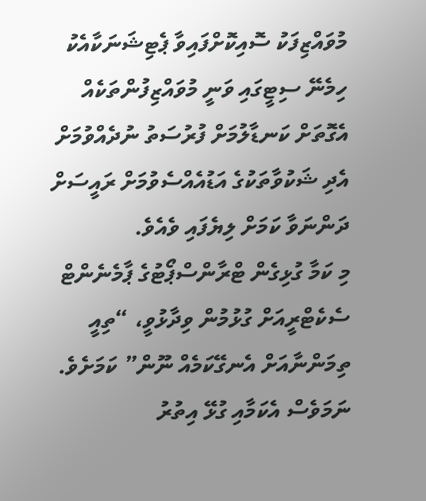މުވައްޒިފަކު ސޮއިކޮށްފައިވާ ޕެޓިޝަނަކާއެކު ހިމެނޭ ސިޓީގައި ވަނީ މުވައްޒިފުންތަކެއް އެގޮތަށް ކަނޑާލުމަށް ފުރުސަތު ނުދެއްވުމަށް އެދި ޝަކުވާތަކުގެ އަޑުއެއްސެވުމަށް ރައީސަށް ދަންނަވާ ކަމަށް ލިޔެފައި ވެއެވެ.
މި ކަމާ ގުޅިގެން ޓްރާންސްޕޯޓުގެ ޕާމެނެންޓް ސެކެޓްރީއަށް ގުޅުމުން ވިދާޅުވީ، “ތިއީ ތިމަންނާއަށް އެނގޭކަމެއް ނޫން” ކަމަށެވެ. ނަމަވެސް އެކަމާއި ގުޅޭ އިތުރު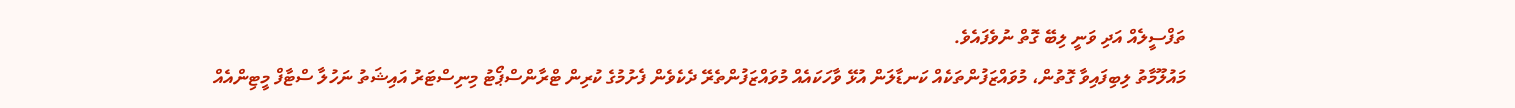ތަފްސީލެއް އަދި ވަނީ ލިބޭ ގޮތް ނުވެފައެވެ.
މައުލޫމާތު ލިބިފައިވާ ގޮތުން، މުވައްޒަފުންތަކެއް ކަނޑާލަން އުޅޭ ވާހަކައެއް މުވައްޒަފުންތެރޭ ދެކެވެން ފެށުމުގެ ކުރިން ޓްރާންސްޕޯޓު މިނިސްޓަރު އައިޝަތު ނަހުލާ ސްޓާފް މީޓިންއެއް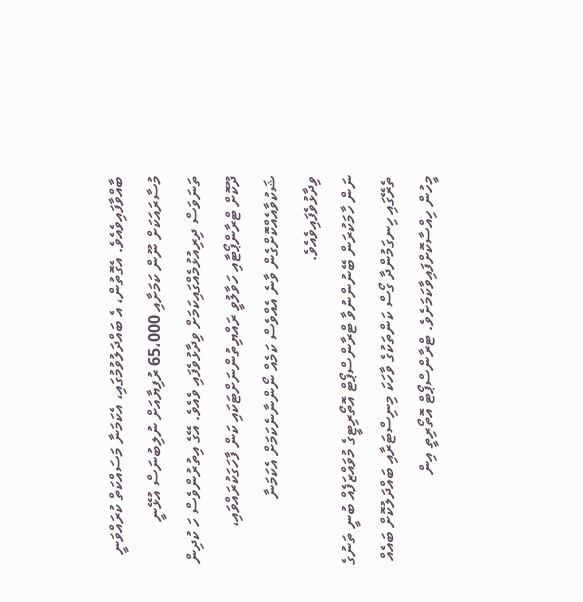ބާއްވާފައިވެއެވެ. އެގޮތުން، އެ ބައްދަލުވުމުގައި، އެކަމަނާ މަސައްކަތް ކުރައްވަނީ މުސާރައަކަށް ނޫން ކަމަށާއި 65،000 ރުފިޔާއަށް ނުލިބުނަސް އުޅޭނީ ތަނަވަސް ދިރިއުޅުމެއްގައިކަމަށް ވިދާޅުވެފައި ވެއެވެ. އޭގެ އިތުރުންވެސް ހަ ކުދިން ދޫކޮށް ޓްރާންޕޯޓާއި ހަވާލުވީ ރައްޔިތުންނަށްޓަކައި ކަން ފާހަގަކުރައްވައި، ޝަކުވާއެއްކޮށްގެން ވާނެ އެއްވެސް ކަމެއް ނޯންނާނެކަމަށް އެކަމަނާ ވިދާޅުވެފައިވެއެވެ.
ނަން ހާމަކުރަން ބޭނުންނުވާ ޓްރާންސްޕޯޓް އޮތޯރިޓީގެ މުވައްޒަފެއް ބުނީ ތަނުގެ ތެރޭގައި ހިނގަމުންދާ ގޯސް ކަންތަކުގެ ވާހަކަ މިނިސްޓަރާއި ބައްދަލުކޮށް ބައެއް މީހުން ހިއްސާކޮށްފައިވާކަމަށެވެ. ޓްރާންސްޕޯޓް އޮތޯރިތީ އިން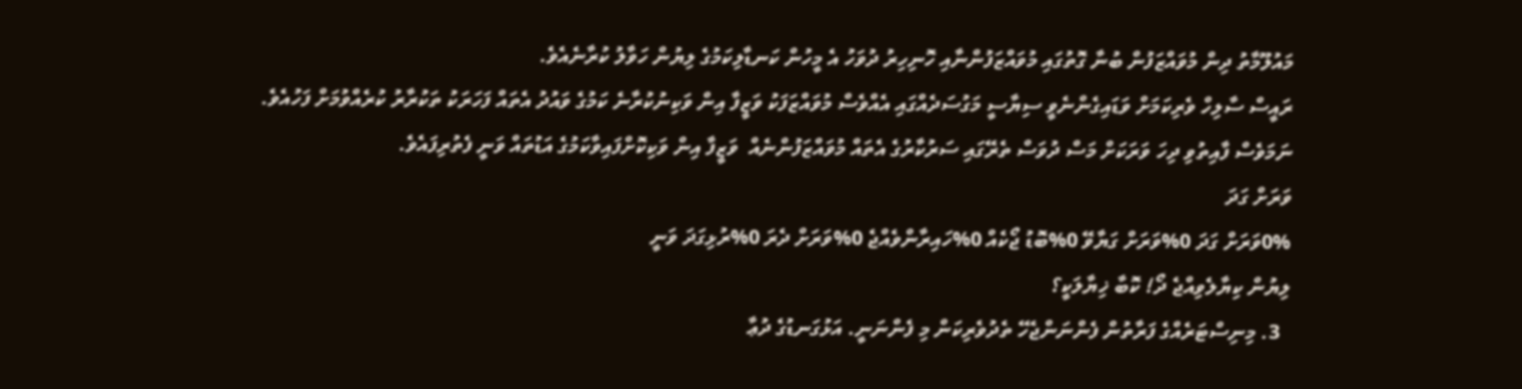މައުލޫމާތު ދިން މުވައްޒަފުން ބުނާ ގޮތުގައި މުވައްޒަފުންނާއި ހޮނިހިރު ދުވަހު އެ މީހުން ކަނޑާލިކަމުގެ ލިޔުން ހަވާލު ކުރާނެއެވެ.
ރައީސް ސާލިހް ވެރިކަމަށް ވަޑައިގެންނެވީ ސިޔާސީ މަގުސަދެއްގައި އެއްވެސް މުވައްޒަފަކު ވަޒީފާ އިން ވަކިނުކުރާނެ ކަމުގެ ވައުދު އެތައް ފަހަރަކު ތަކުރާރު ކުރެއްވުމަށް ފަހުއެވެ. ނަމަވެސް ފާއިތުވި ދިހަ ވަރަކަށް މަސް ދުވަސް ތެރޭގައި ސަރުކާރުގެ އެތައް މުވައްޒަފުންނެއް  ވަޒީފާ އިން ވަކިކޮށްފައިވާކަމުގެ އަޑުތައް ވަނީ ފެތުރިފައެވެ.
ވަރަށް ގަދަ
0%ވަރަށް ގަދަ 0%ވަރަށް ގަޔާވޭ 0%ބޮޑު ޖޯކެއް 0%ހައިރާންވެއްޖެ 0%ވަރަށް ދެރަ 0%ރުޅިގަދަ ވަނީ
ލިޔުން ކިޔާލެވިއްޖެ ދޯ! ކޮބާ ޚިޔާލަކީ؟
  3. މިނިސްޓަރެއްގެ ފަރާތުން ފެންނަންޖެހޭ ތެދުވެރިކަން މި ފެންނަނީ. އަޅުގަނޑުގެ ދުޢާ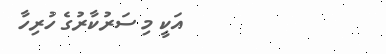އަކީ މި ސަރުކާރުގެ ހުރިހާ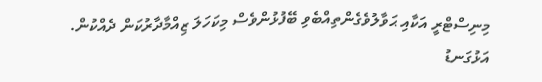މިނިސްޓްރީ އަކާއި ޙަވާލުވެގެންތިއްބެވި ބޭފުޅުންވެސް މިކަހަލަ ޒިއްމާދާރުކަން ދެއްކުން. އަޅުގަނޑު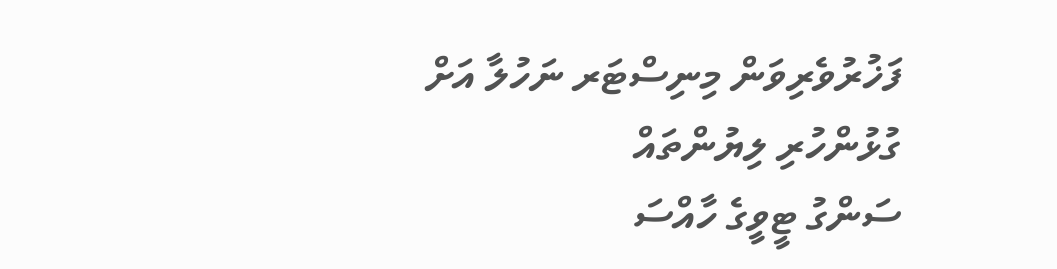ފަޚުރުވެރިވަން މިނިސްޓަރ ނަހުލާ އަށް
ގުޅުންހުރި ލިޔުންތައް
ސަންގު ޓީވީގެ ހާއްސަ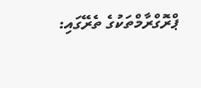ޕްރޮގްރާމްތަކުގެ ތެރޭގައި: